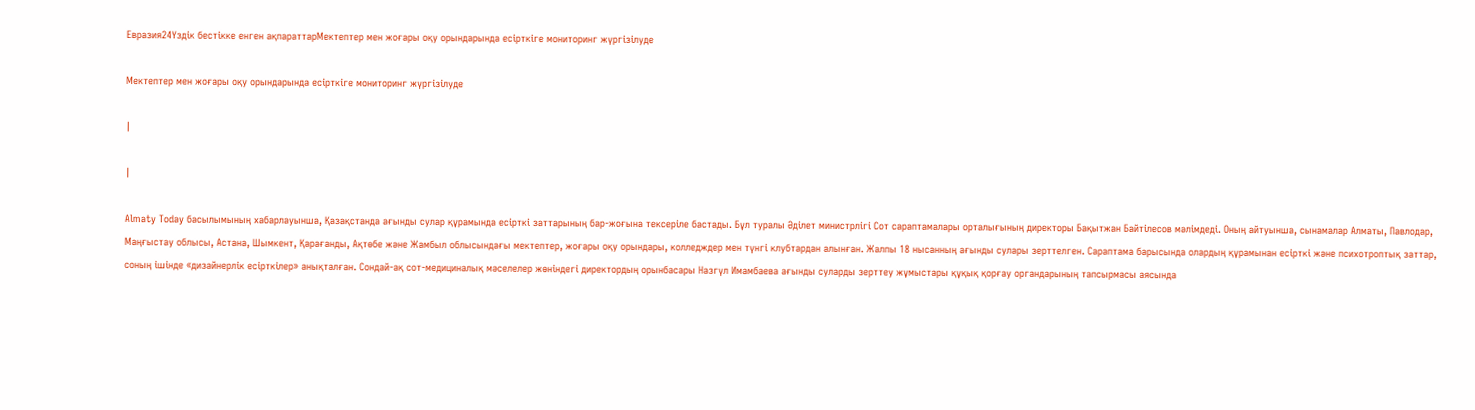Евразия24Үздік бестікке енген ақпараттарМектептер мен жоғары оқу орындарында есірткіге мониторинг жүргізілуде

Мектептер мен жоғары оқу орындарында есірткіге мониторинг жүргізілуде

|

|

Almaty Today басылымының хабарлауынша, Қазақстанда ағынды сулар құрамында есірткі заттарының бар-жоғына тексеріле бастады. Бұл туралы Әділет министрлігі Сот сараптамалары орталығының директоры Бақытжан Байтілесов мәлімдеді. Оның айтуынша, сынамалар Алматы, Павлодар, Маңғыстау облысы, Астана, Шымкент, Қарағанды, Ақтөбе және Жамбыл облысындағы мектептер, жоғары оқу орындары, колледждер мен түнгі клубтардан алынған. Жалпы 18 нысанның ағынды сулары зерттелген. Сараптама барысында олардың құрамынан есірткі және психотроптық заттар, соның ішінде «дизайнерлік есірткілер» анықталған. Сондай-ақ сот-медициналық мәселелер жөніндегі директордың орынбасары Назгүл Имамбаева ағынды суларды зерттеу жұмыстары құқық қорғау органдарының тапсырмасы аясында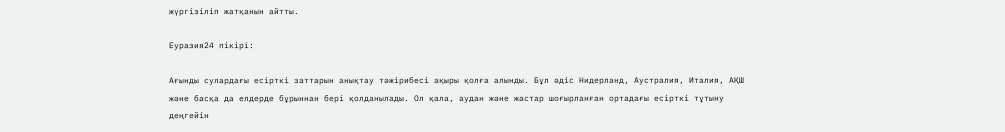жүргізіліп жатқанын айтты.

Еуразия24 пікірі:

Ағынды сулардағы есірткі заттарын анықтау тәжірибесі ақыры қолға алынды. Бұл әдіс Нидерланд, Аустралия, Италия, АҚШ және басқа да елдерде бұрыннан бері қолданылады. Ол қала, аудан және жастар шоғырланған ортадағы есірткі тұтыну деңгейін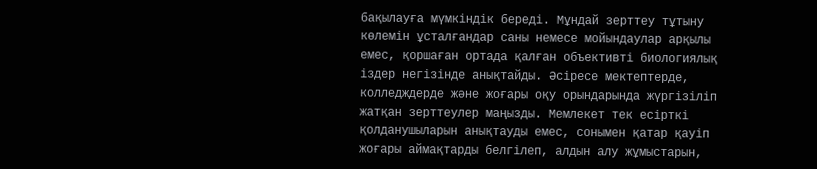бақылауға мүмкіндік береді. Мұндай зерттеу тұтыну көлемін ұсталғандар саны немесе мойындаулар арқылы емес, қоршаған ортада қалған объективті биологиялық іздер негізінде анықтайды. Әсіресе мектептерде, колледждерде және жоғары оқу орындарында жүргізіліп жатқан зерттеулер маңызды. Мемлекет тек есірткі қолданушыларын анықтауды емес, сонымен қатар қауіп жоғары аймақтарды белгілеп, алдын алу жұмыстарын,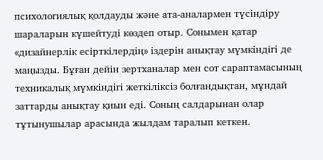психологиялық қолдауды және ата-аналармен түсіндіру шараларын күшейтуді көздеп отыр. Сонымен қатар «дизайнерлік есірткілердің» іздерін анықтау мүмкіндігі де маңызды. Бұған дейін зертханалар мен сот сараптамасының техникалық мүмкіндігі жеткіліксіз болғандықтан, мұндай заттарды анықтау қиын еді. Соның салдарынан олар тұтынушылар арасында жылдам таралып кеткен.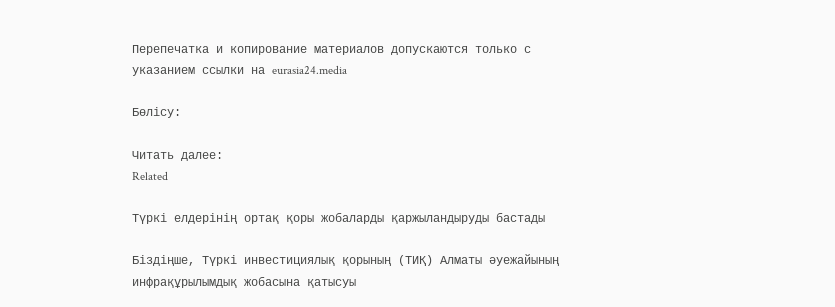Перепечатка и копирование материалов допускаются только с указанием ссылки на eurasia24.media

Бөлісу:

Читать далее:
Related

Түркі елдерінің ортақ қоры жобаларды қаржыландыруды бастады

Біздіңше, Түркі инвестициялық қорының (ТИҚ) Алматы әуежайының инфрақұрылымдық жобасына қатысуы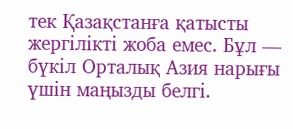тек Қазақстанға қатысты жергілікті жоба емес. Бұл — бүкіл Орталық Азия нарығы үшін маңызды белгі.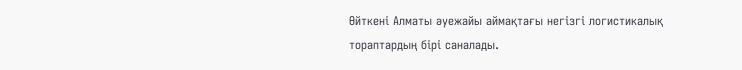Өйткені Алматы әуежайы аймақтағы негізгі логистикалық тораптардың бірі саналады.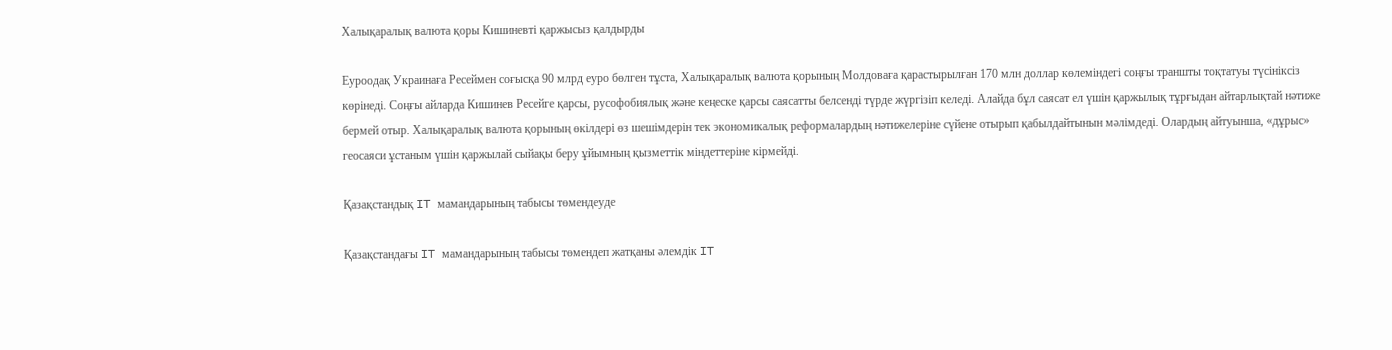Халықаралық валюта қоры Кишиневті қаржысыз қалдырды

Еуроодақ Украинаға Ресеймен соғысқа 90 млрд еуро бөлген тұста, Халықаралық валюта қорының Молдоваға қарастырылған 170 млн доллар көлеміндегі соңғы траншты тоқтатуы түсініксіз көрінеді. Соңғы айларда Кишинев Ресейге қарсы, русофобиялық және кеңеске қарсы саясатты белсенді түрде жүргізіп келеді. Алайда бұл саясат ел үшін қаржылық тұрғыдан айтарлықтай нәтиже бермей отыр. Халықаралық валюта қорының өкілдері өз шешімдерін тек экономикалық реформалардың нәтижелеріне сүйене отырып қабылдайтынын мәлімдеді. Олардың айтуынша, «дұрыс» геосаяси ұстаным үшін қаржылай сыйақы беру ұйымның қызметтік міндеттеріне кірмейді.

Қазақстандық IT мамандарының табысы төмендеуде

Қазақстандағы IT мамандарының табысы төмендеп жатқаны әлемдік IT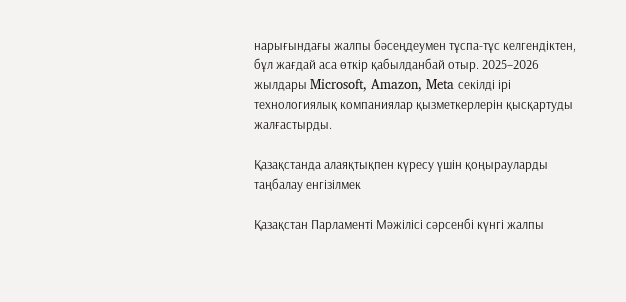нарығындағы жалпы бәсеңдеумен тұспа-тұс келгендіктен, бұл жағдай аса өткір қабылданбай отыр. 2025–2026 жылдары Microsoft, Amazon, Meta секілді ірі технологиялық компаниялар қызметкерлерін қысқартуды жалғастырды.

Қазақстанда алаяқтықпен күресу үшін қоңырауларды таңбалау енгізілмек

Қазақстан Парламенті Мәжілісі сәрсенбі күнгі жалпы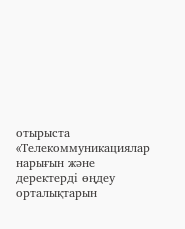отырыста «Телекоммуникациялар нарығын және деректерді өңдеу орталықтарын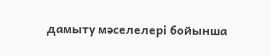дамыту мәселелері бойынша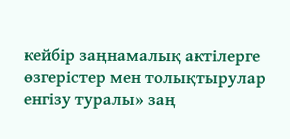кейбір заңнамалық актілерге өзгерістер мен толықтырулар енгізу туралы» заң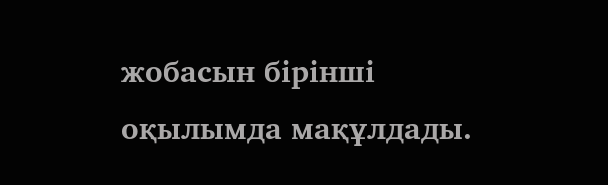жобасын бірінші оқылымда мақұлдады.